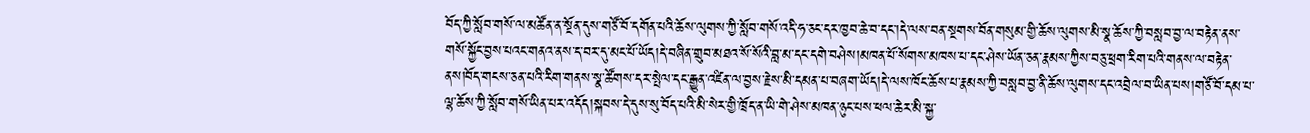བོད་ཀྱི་སློབ་གསོ་ལ་མཚོན་ན་སྔོན་དུས་གཙོ་བོ་དགོན་པའི་ཆོས་ལུགས་ཀྱི་སློབ་གསོ་འདི་ཧ་ཅང་དར་ཁྱབ་ཆེ་བ་དང་།དེ་ལས་བན་སྔགས་བོན་གསུམ་གྱི་ཆོས་ལུགས་མི་སྣ་ཆོས་ཀྱི་བསླབ་བྱ་ལ་བརྟེན་ནས་གསོ་སྐྱོང་བྱས་པའང་གནའ་ནས་ད་བར་དུ་མང་པོ་ཡོད།དེ་བཞིན་གྲུབ་མཐའ་སོ་སོའི་བླ་མ་དང་དགེ་བཤེས།མཁན་པོ་སོགས་མཁས་པ་དང་ཤེས་ཡོན་ཅན་རྣམས་ཀྱིས་བཅུ་ཕྲག་རིག་པའི་གནས་ལ་བརྟེན་ནས།བོད་གངས་ཅན་པའི་རིག་གནས་སྣ་ཚོགས་དར་སྤེལ་དང་རྒྱུན་འཛིན་ལ་བྱས་རྗེས་མི་དམན་པ་བཞག་ཡོད།དེ་ལས་ཁོང་ཆོས་པ་རྣམས་ཀྱི་བསླབ་བྱ་ནི་ཆོས་ལུགས་དང་འབྲེལ་བ་ཡིན་པས།གཙོ་བོ་དམ་པ་ལྷ་ཆོས་ཀྱི་སློབ་གསོ་ཡིན་པར་འདོད།སྐབས་དེ་དུས་སུ་བོད་པའི་མི་སེར་གྱི་ཁྲོད་ན་ཡི་གེ་ཤེས་མཁན་ཉུང་པས་ཕལ་ཆེར་མི་སྐྱ་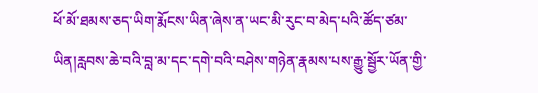ཕོ་མོ་ཐམས་ཅད་ཡིག་རྨོངས་ཡིན་ཞེས་ན་ཡང་མི་རུང་བ་མེད་པའི་ཚོད་ཙམ་ཡིན།རླབས་ཆེ་བའི་བླ་མ་དང་དགེ་བའི་བཤེས་གཉེན་རྣམས་པས་རྒྱུ་སྦྱོར་ཡོན་གྱི་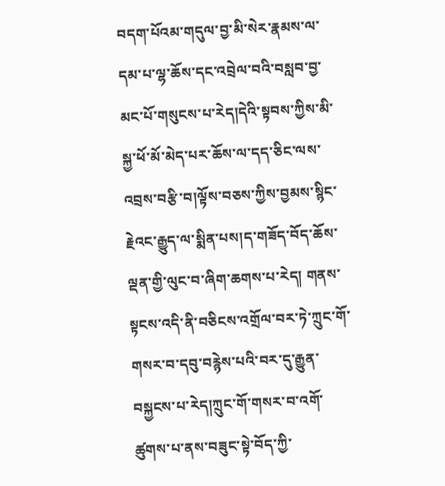བདག་པོའམ་གདུལ་བྱ་མི་སེར་རྣམས་ལ་དམ་པ་ལྷ་ཆོས་དང་འབྲེལ་བའི་བསླབ་བྱ་མང་པོ་གསུངས་པ་རེད།དེའི་སྟབས་ཀྱིས་མི་སྐྱ་ཕོ་མོ་མེད་པར་ཆོས་ལ་དད་ཅིང་ལས་འབྲས་བརྩི་བ།ལྟོས་བཅས་ཀྱིས་བྱམས་སྙིང་རྗེའང་རྒྱུད་ལ་སྨིན་པས།ད་གཟོད་བོད་ཆོས་ལྡན་གྱི་ལུང་བ་ཞིག་ཆགས་པ་རེད། གནས་སྟངས་འདི་ནི་བཅིངས་འགྲོལ་བར་ཏེ་ཀྲུང་གོ་གསར་བ་དབུ་བརྙེས་པའི་བར་དུ་རྒྱུན་བསྐྱངས་པ་རེད།ཀྲུང་གོ་གསར་བ་འགོ་ཚུགས་པ་ནས་བཟུང་སྟེ་བོད་ཀྱི་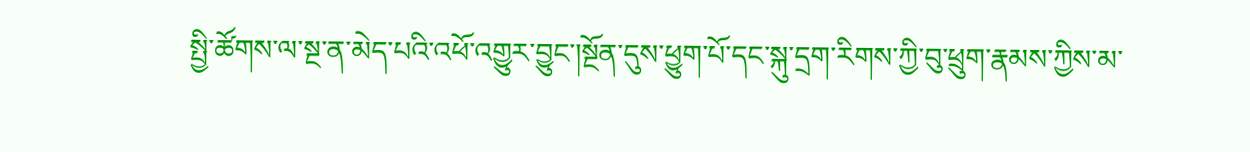སྤྱི་ཚོགས་ལ་སྔ་ན་མེད་པའི་འཕོ་འགྱུར་བྱུང་།སྔོན་དུས་ཕྱུག་པོ་དང་སྐུ་དྲག་རིགས་ཀྱི་བུ་ཕྲུག་རྣམས་ཀྱིས་མ་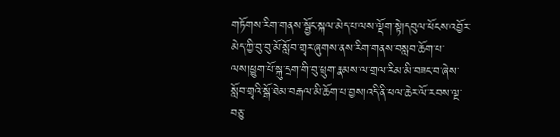གཏོགས་རིག་གནས་སྦྱོང་སྐལ་མེད་པ་ལས་ལྡོག་སྟེ།དབུལ་ཕོངས་འབྱོར་མེད་ཀྱི་བུ་བུ་མོ་སློབ་གྲྭར་ཞུགས་ནས་རིག་གནས་བསླབ་ཆོག་པ་ལས།ཕྱུག་པོ་སྐུ་དྲག་གི་བུ་ཕྲུག་རྣམས་ལ་གྲལ་རིམ་མི་བཟང་བ་ཞེས་སློབ་གྲྭའི་སྒོ་ཐེམ་བརྒལ་མི་ཆོག་པ་བྱས།འདི་ནི་ཕལ་ཆེར་ལོ་རབས་ལྔ་བཅུ་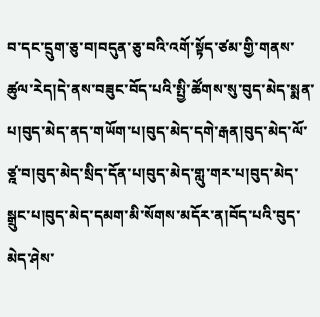བ་དང་དྲུག་ཅུ་བ།བདུན་ཅུ་བའི་འགོ་སྟོད་ཙམ་གྱི་གནས་ཚུལ་རེད།དེ་ནས་བཟུང་བོད་པའི་སྤྱི་ཚོགས་སུ་བུད་མེད་སྨན་པ།བུད་མེད་ནད་གཡོག་པ།བུད་མེད་དགེ་རྒན།བུད་མེད་ལོ་ཙྰ་བ།བུད་མེད་སྲིད་དོན་པ།བུད་མེད་གླུ་གར་པ།བུད་མེད་སྒྲུང་པ།བུད་མེད་དམག་མི་སོགས་མདོར་ན།བོད་པའི་བུད་མེད་ཤེས་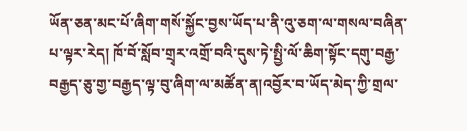ཡོན་ཅན་མང་པོ་ཞིག་གསོ་སྐྱོང་བྱས་ཡོད་པ་ནི་འུ་ཅག་ལ་གསལ་བཞིན་པ་ལྟར་རེད། ཁོ་བོ་སློབ་གྲྭར་འགྲོ་བའི་དུས་ཏེ་སྤྱི་ལོ་ཆིག་སྟོང་དགུ་བརྒྱ་བརྒྱད་ཅུ་གྱ་བརྒྱད་ལྟ་བུ་ཞིག་ལ་མཚོན་ན།འབྱོར་བ་ཡོད་མེད་ཀྱི་གྲལ་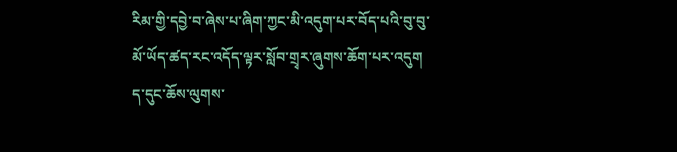རིམ་གྱི་དབྱེ་བ་ཞེས་པ་ཞིག་ཀྱང་མི་འདུག་པར་བོད་པའི་བུ་བུ་མོ་ཡོད་ཚད་རང་འདོད་ལྟར་སློབ་གྲྭར་ཞུགས་ཆོག་པར་འདུག    ད་དུང་ཆོས་ལུགས་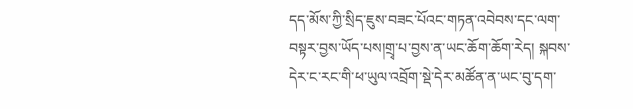དད་མོས་ཀྱི་སྲིད་ཇུས་བཟང་པོའང་གཏན་འབེབས་དང་ལག་བསྟར་བྱས་ཡོད་པས།གྲྭ་པ་བྱས་ན་ཡང་ཆོག་ཆོག་རེད། སྐབས་དེར་ང་རང་གི་ཕ་ཡུལ་འབྲོག་སྡེ་དེར་མཚོན་ན་ཡང་བུ་དག་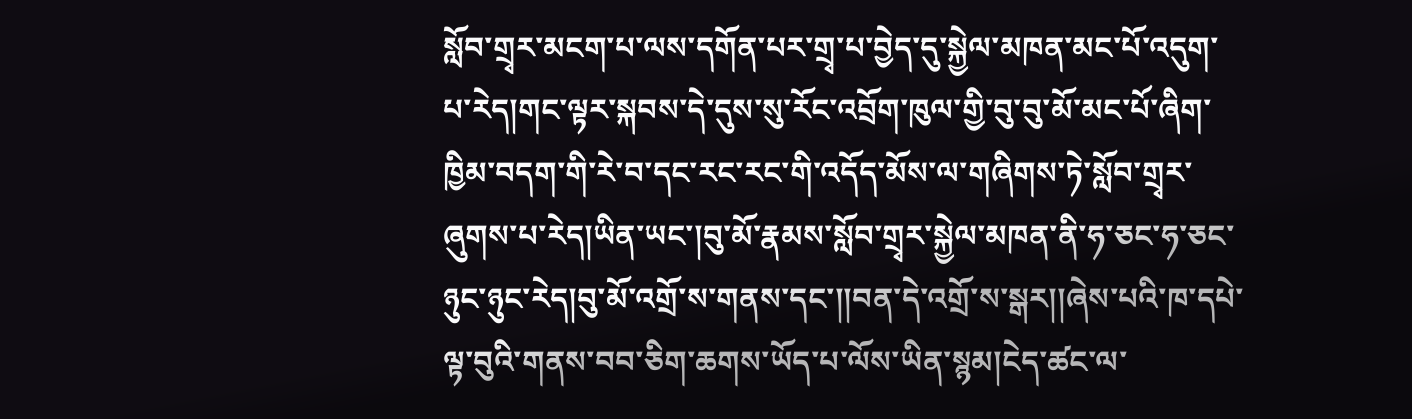སློབ་གྲྭར་མངག་པ་ལས་དགོན་པར་གྲྭ་པ་བྱེད་དུ་སྐྱེལ་མཁན་མང་པོ་འདུག་པ་རེད།གང་ལྟར་སྐབས་དེ་དུས་སུ་རོང་འབྲོག་ཁུལ་གྱི་བུ་བུ་མོ་མང་པོ་ཞིག་ཁྱིམ་བདག་གི་རེ་བ་དང་རང་རང་གི་འདོད་མོས་ལ་གཞིགས་ཏེ་སློབ་གྲྭར་ཞུགས་པ་རེད།ཡིན་ཡང་།བུ་མོ་རྣམས་སློབ་གྲྭར་སྐྱེལ་མཁན་ནི་ཧ་ཅང་ཧ་ཅང་ཉུང་ཉུང་རེད།བུ་མོ་འགྲོ་ས་གནས་དང་།།བན་དེ་འགྲོ་ས་སྒར།།ཞེས་པའི་ཁ་དཔེ་ལྟ་བུའི་གནས་བབ་ཅིག་ཆགས་ཡོད་པ་ལོས་ཡིན་སྙམ།ངེད་ཚང་ལ་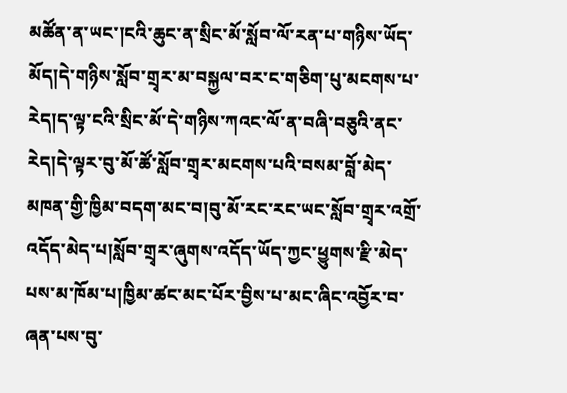མཚོན་ན་ཡང་།ངའི་ཆུང་ན་སྲིང་མོ་སློབ་ལོ་རན་པ་གཉིས་ཡོད་མོད།དེ་གཉིས་སློབ་གྲྭར་མ་བསྐྱལ་བར་ང་གཅིག་པུ་མངགས་པ་རེད།ད་ལྟ་ངའི་སྲིང་མོ་དེ་གཉིས་ཀའང་ལོ་ན་བཞི་བཅུའི་ནང་རེད།དེ་ལྟར་བུ་མོ་ཚོ་སློབ་གྲྭར་མངགས་པའི་བསམ་བློ་མེད་མཁན་གྱི་ཁྱིམ་བདག་མང་བ།བུ་མོ་རང་རང་ཡང་སློབ་གྲྭར་འགྲོ་འདོད་མེད་པ།སློབ་གྲྭར་ཞུགས་འདོད་ཡོད་ཀྱང་ཕྱུགས་རྫི་མེད་པས་མ་ཁོམ་པ།ཁྱིམ་ཚང་མང་པོར་བྱིས་པ་མང་ཞིང་འབྱོར་བ་ཞན་པས་བུ་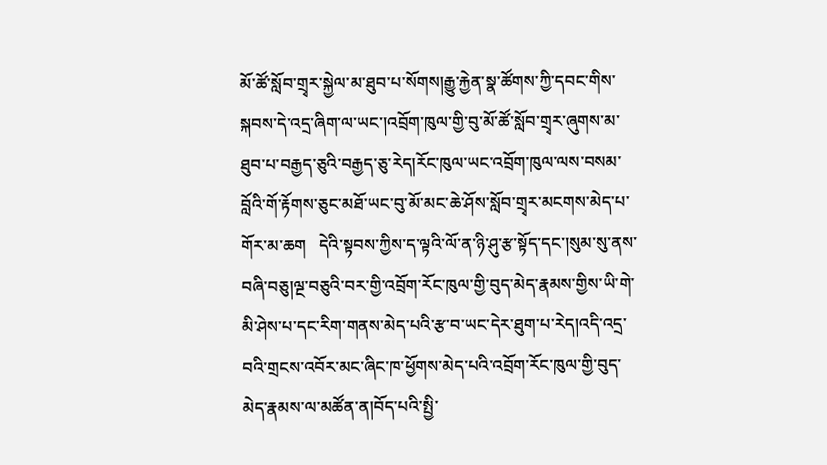མོ་ཚོ་སློབ་གྲྭར་སྐྱེལ་མ་ཐུབ་པ་སོགས།རྒྱུ་རྐྱེན་སྣ་ཚོགས་ཀྱི་དབང་གིས་སྐབས་དེ་འདྲ་ཞིག་ལ་ཡང་།འབྲོག་ཁུལ་གྱི་བུ་མོ་ཚོ་སློབ་གྲྭར་ཞུགས་མ་ཐུབ་པ་བརྒྱད་ཅུའི་བརྒྱད་ཅུ་རེད།རོང་ཁུལ་ཡང་འབྲོག་ཁུལ་ལས་བསམ་བློའི་གོ་རྟོགས་ཅུང་མཐོ་ཡང་བུ་མོ་མང་ཆེ་ཤོས་སློབ་གྲྭར་མངགས་མེད་པ་གོར་མ་ཆག   དེའི་སྟབས་ཀྱིས་ད་ལྟའི་ལོ་ན་ཉི་ཤུ་རྩ་སྟོད་དང་།སུམ་སུ་ནས་བཞི་བཅུ།ལྔ་བཅུའི་བར་གྱི་འབྲོག་རོང་ཁུལ་གྱི་བུད་མེད་རྣམས་གྱིས་ཡི་གེ་མི་ཤེས་པ་དང་རིག་གནས་མེད་པའི་རྩ་བ་ཡང་དེར་ཐུག་པ་རེད།འདི་འདྲ་བའི་གྲངས་འབོར་མང་ཞིང་ཁ་ཕྱོགས་མེད་པའི་འབྲོག་རོང་ཁུལ་གྱི་བུད་མེད་རྣམས་ལ་མཚོན་ན།བོད་པའི་སྤྱི་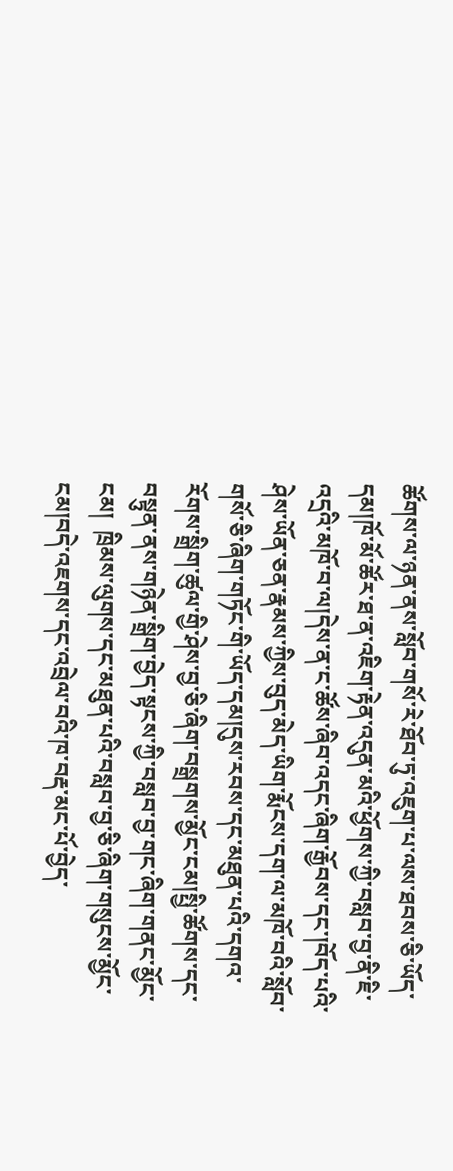ཚོགས་ལ་ཉན་ནས་སློབ་གསོ་རེ་ཐོབ་ཏུ་འཇུག་པ་ལས་ཐབས་ཅི་ཡོད་དམ།ཁོ་མོ་ཚོར་ཐ་ན་འཇིག་རྟེན་འདུན་མའི་ཕྱོགས་ཀྱི་བསླབ་བྱ་ནི་ཇི་འདྲའི་མཁོ་བ་ལ།དེས་ན་ང་ཚོས་ཞིབ་འདང་ཞིག་རྒྱོབས་དང་།བོད་པའི་ཤེས་ཡོན་ཅན་རྣམས་ཀྱིས་བུད་མེད་ཡིག་རྨོངས་དག་ལ་མཁོ་བའི་སློབ་གསོ་ཅི་ཞིག་གཏོང་གི་ཡོད་དམ།དུས་རབས་དང་མཐུན་པའི་དགའ་རོགས་སྒྲིག་ཚུལ་གྱི་ཤེས་བྱ་ཅི་ཞིག་བསྒྲགས་མྱོང་ངམ།སྤྱི་ཚོགས་དང་བསྟུན་ནས་གཉེན་སྒྲིག་བྱེད་སྟངས་ཀྱི་བསླབ་བྱ་གང་ཞིག་གནང་མྱོང་ངམ།  ཁྲིམས་ལུགས་དང་མཐུན་པའི་བསླབ་བྱ་ཅི་ཞིག་གསུངས་མྱོང་ངམ།བདེ་འཇགས་དང་འབྲེལ་བའི་ཁ་བརྡ་མང་པོ་བྱེད་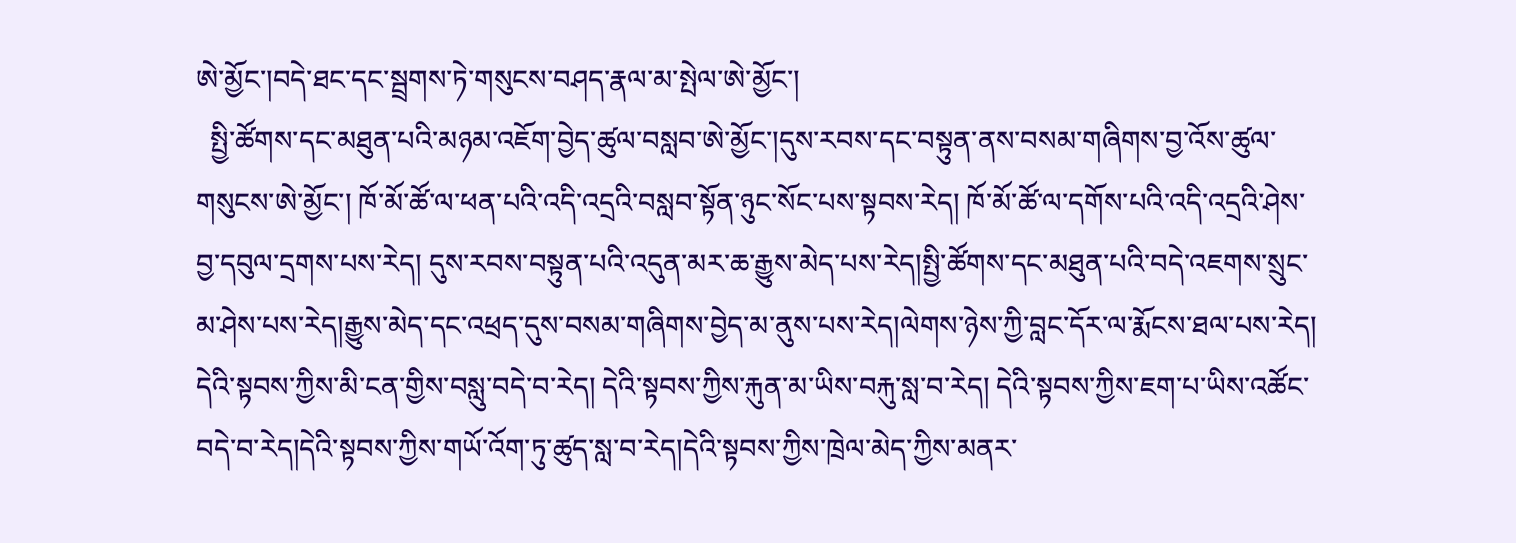ཨེ་མྱོང་།བདེ་ཐང་དང་སྦྲགས་ཏེ་གསུངས་བཤད་རྣལ་མ་སྤེལ་ཨེ་མྱོང་།
  སྤྱི་ཚོགས་དང་མཐུན་པའི་མཉམ་འཇོག་བྱེད་ཚུལ་བསླབ་ཨེ་མྱོང་།དུས་རབས་དང་བསྟུན་ནས་བསམ་གཞིགས་བྱ་འོས་ཚུལ་གསུངས་ཨེ་མྱོང་། ཁོ་མོ་ཚོ་ལ་ཕན་པའི་འདི་འདྲའི་བསླབ་སྟོན་ཉུང་སོང་པས་སྟབས་རེད། ཁོ་མོ་ཚོ་ལ་དགོས་པའི་འདི་འདྲའི་ཤེས་བྱ་དབུལ་དྲགས་པས་རེད། དུས་རབས་བསྟུན་པའི་འདུན་མར་ཆ་རྒྱུས་མེད་པས་རེད།སྤྱི་ཚོགས་དང་མཐུན་པའི་བདེ་འཇགས་སྲུང་མ་ཤེས་པས་རེད།རྒྱུས་མེད་དང་འཕྲད་དུས་བསམ་གཞིགས་བྱེད་མ་ནུས་པས་རེད།ལེགས་ཉེས་ཀྱི་བླང་དོར་ལ་རྨོངས་ཐལ་པས་རེད། དེའི་སྟབས་ཀྱིས་མི་ངན་གྱིས་བསླུ་བདེ་བ་རེད། དེའི་སྟབས་ཀྱིས་རྐུན་མ་ཡིས་བརྐུ་སླ་བ་རེད། དེའི་སྟབས་ཀྱིས་ཇག་པ་ཡིས་འཚོང་བདེ་བ་རེད།དེའི་སྟབས་ཀྱིས་གཡོ་འོག་ཏུ་ཚུད་སླ་བ་རེད།དེའི་སྟབས་ཀྱིས་ཁྲེལ་མེད་ཀྱིས་མནར་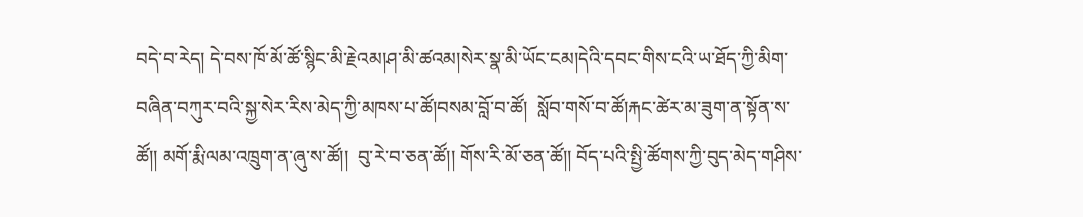བདེ་བ་རེད། དེ་བས་ཁོ་མོ་ཚོ་སྙིང་མི་རྗེའམ།ཤ་མི་ཚའམ།སེར་སྣ་མི་ཡོང་ངམ།དེའི་དབང་གིས་ངའི་ཡ་ཐོད་ཀྱི་མིག་བཞིན་བཀུར་བའི་སྐྱ་སེར་རིས་མེད་ཀྱི་མཁས་པ་ཚོ།བསམ་བློ་བ་ཚོ།  སློབ་གསོ་བ་ཚོ།རྐང་ཚེར་མ་ཟུག་ན་སྟོན་ས་ཚོ།། མགོ་རྨི་ལམ་འཁྲུག་ན་ཞུ་ས་ཚོ།།  བུ་རེ་བ་ཅན་ཚོ།། གོས་རི་མོ་ཅན་ཚོ།། བོད་པའི་སྤྱི་ཚོགས་ཀྱི་བུད་མེད་གཤིས་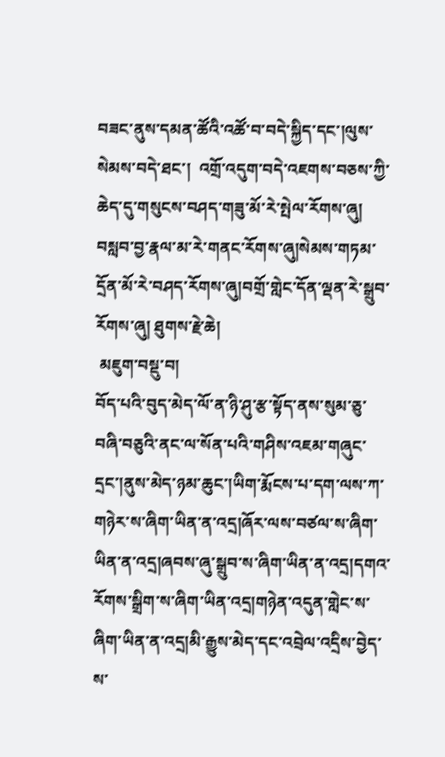བཟང་ནུས་དམན་ཚོའི་འཚོ་བ་བདེ་སྐྱིད་དང་།ལུས་སེམས་བདེ་ཐང་།  འགྲོ་འདུག་བདེ་འཇགས་བཅས་ཀྱི་ཆེད་དུ་གསུངས་བཤད་གཟུ་མོ་རེ་སྤེལ་རོགས་ཞུ། བསླབ་བྱ་རྣལ་མ་རེ་གནང་རོགས་ཞུ།སེམས་གཏམ་དྲོན་མོ་རེ་བཤད་རོགས་ཞུ།བགྲོ་གླེང་དོན་ལྡན་རེ་སྒྲུབ་རོགས་ཞུ། ཐུགས་རྗེ་ཆེ།
 མཇུག་བསྡུ་བ།
བོད་པའི་བུད་མེད་ལོ་ན་ཉི་ཤུ་རྩ་སྟོད་ནས་སུམ་ཅུ་བཞི་བཅུའི་ནང་ལ་སོན་པའི་གཤིས་འཇམ་གཞུང་དྲང་།ནུས་མེད་ཉམ་ཆུང་།ཡིག་རྨོངས་པ་དག་ལས་ཀ་གཉེར་ས་ཞིག་ཡིན་ན་འདྲ།ཞོར་ལས་བཙལ་ས་ཞིག་ཡིན་ན་འདྲ།ཞབས་ཞུ་སྒྲུབ་ས་ཞིག་ཡིན་ན་འདྲ།དགའ་རོགས་སྒྲིག་ས་ཞིག་ཡིན་འདྲ།གཉེན་འདུན་གླེང་ས་ཞིག་ཡིན་ན་འདྲ།མི་རྒྱུས་མེད་དང་འབྲེལ་འདྲིས་བྱེད་ས་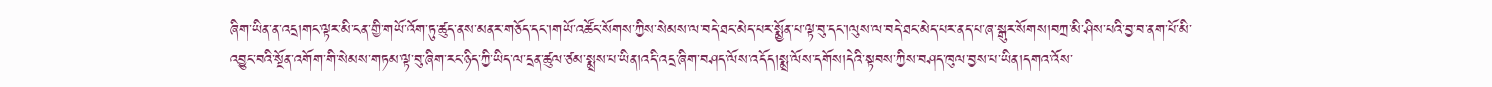ཞིག་ཡིན་ན་འདྲ།གང་ལྟར་མི་ངན་གྱི་གཡོ་འོག་ཏུ་ཚུད་ནས་མནར་གཅོད་དང་།གཡོ་འཚོང་སོགས་ཀྱིས་སེམས་ལ་བདེ་ཐང་མེད་པར་སྨྱོན་པ་ལྟ་བུ་དང་།ལུས་ལ་བདེ་ཐང་མེད་པར་ནད་པ་ཞ་སྒུར་སོགས།བཀྲ་མི་ཤིས་པའི་བྱ་བ་ནག་པོ་མི་འབྱུང་བའི་སྔོན་འགོག་གི་སེམས་གཏམ་ལྟ་བུ་ཞིག་རང་ཉིད་ཀྱི་ཡིད་ལ་དྲན་ཚུལ་ཙམ་སྨྲས་པ་ཡིན།འདི་འདྲ་ཞིག་བཤད་ལོས་འདོད།སྨྲ་ལོས་དགོས།དེའི་སྟབས་ཀྱིས་བཤད་ཁུལ་བྱས་པ་ཡིན།དགའ་འོས་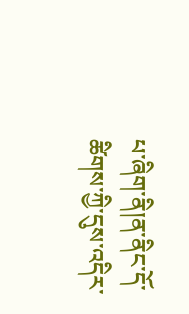པ་ཞིག་ནི།ན་ནིང་དོ་ཚིགས་ཀྱི་དུས་འདིར་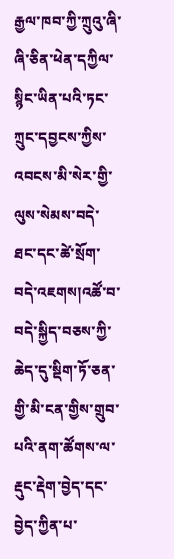རྒྱལ་ཁབ་ཀྱི་ཀྲུའུ་ཞི་ཞི་ཅིན་ཕེན་དཀྱིལ་སྙིང་ཡིན་པའི་ཏང་ཀྲུང་དབྱངས་ཀྱིས་འབངས་མི་སེར་གྱི་ལུས་སེམས་བདེ་ཐང་དང་ཚེ་སྲོག་བདེ་འཇགས།འཚོ་བ་བདེ་སྐྱིད་བཅས་ཀྱི་ཆེད་དུ་སྡིག་ཏོ་ཅན་གྱི་མི་ངན་གྱིས་གྲུབ་པའི་ནག་ཚོགས་ལ་རྡུང་རྡེག་བྱེད་དང་བྱེད་ཀྱིན་པ་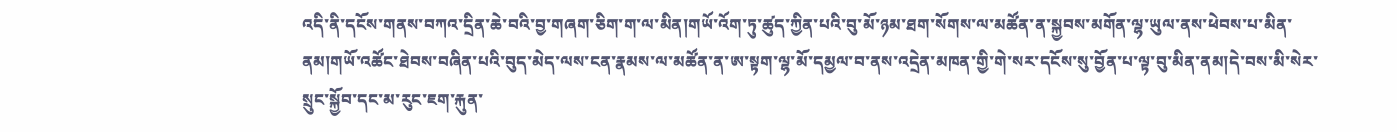འདི་ནི་དངོས་གནས་བཀའ་དྲིན་ཆེ་བའི་བྱ་གཞག་ཅིག་ག་ལ་མིན།གཡོ་འོག་ཏུ་ཚུད་ཀྱིན་པའི་བུ་མོ་ཉམ་ཐག་སོགས་ལ་མཚོན་ན་སྐྱབས་མགོན་ལྷ་ཡུལ་ནས་ཕེབས་པ་མིན་ནམ།གཡོ་འཚོང་ཐེབས་བཞིན་པའི་བུད་མེད་ལས་ངན་རྣམས་ལ་མཚོན་ན་ཨ་སྟག་ལྷ་མོ་དམྱལ་བ་ནས་འདྲེན་མཁན་གྱི་གེ་སར་དངོས་སུ་བྱོན་པ་ལྟ་བུ་མིན་ནམ།དེ་བས་མི་སེར་སྲུང་སྐྱོབ་དང་མ་རུང་ཇག་རྐུན་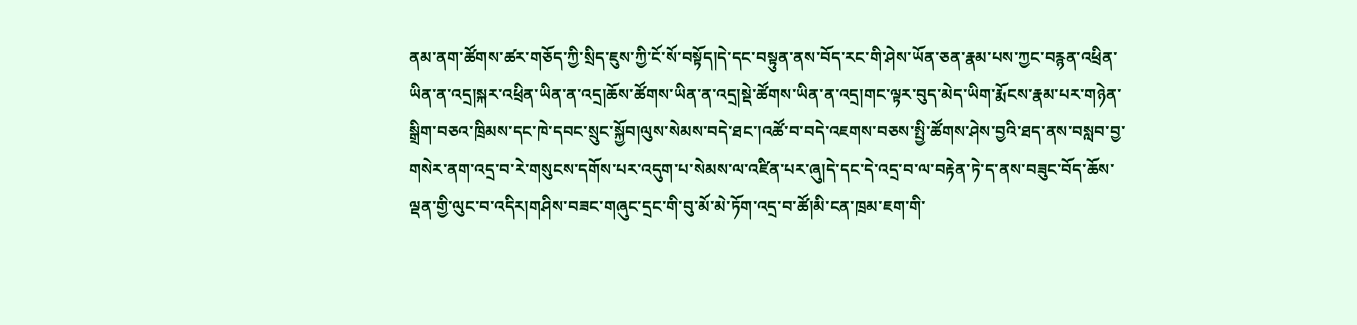ནམ་ནག་ཚོགས་ཚར་གཅོད་ཀྱི་སྲིད་ཇུས་ཀྱི་ངོ་སོ་བསྟོད།དེ་དང་བསྟུན་ནས་བོད་རང་གི་ཤེས་ཡོན་ཅན་རྣམ་པས་ཀྱང་བརྙན་འཕྲིན་ཡིན་ན་འདྲ།སྐར་འཕྲིན་ཡིན་ན་འདྲ།ཆོས་ཚོགས་ཡིན་ན་འདྲ།སྡེ་ཚོགས་ཡིན་ན་འདྲ།གང་ལྟར་བུད་མེད་ཡིག་རྨོངས་རྣམ་པར་གཉེན་སྒྲིག་བཅའ་ཁྲིམས་དང་ཁེ་དབང་སྲུང་སྐྱོབ།ལུས་སེམས་བདེ་ཐང་།འཚོ་བ་བདེ་འཇགས་བཅས་སྤྱི་ཚོགས་ཤེས་བྱའི་ཐད་ནས་བསླབ་བྱ་གསེར་ནག་འདྲ་བ་རེ་གསུངས་དགོས་པར་འདུག་པ་སེམས་ལ་འཛིན་པར་ཞུ།དེ་དང་དེ་འདྲ་བ་ལ་བརྟེན་ཏེ་ད་ནས་བཟུང་བོད་ཆོས་ལྡན་གྱི་ལུང་བ་འདིར།གཤིས་བཟང་གཞུང་དྲང་གི་བུ་མོ་མེ་ཏོག་འདྲ་བ་ཚོ།མི་ངན་ཁྲམ་ཇག་གི་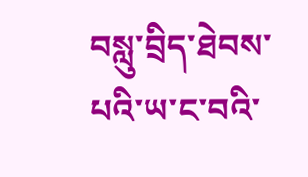བསླུ་བྲིད་ཐེབས་པའི་ཡ་ང་བའི་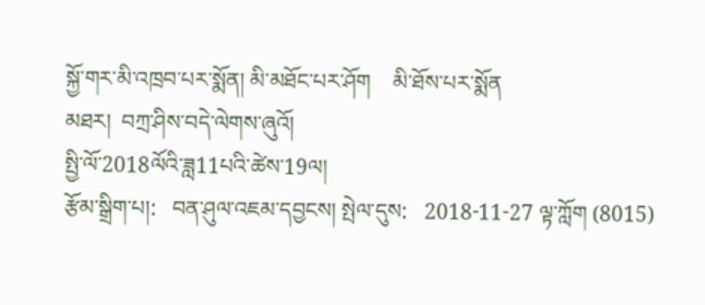སྐྱོ་གར་མི་འཁྲབ་པར་སྨོན། མི་མཐོང་པར་ཤོག    མི་ཐོས་པར་སྨོན
མཐར།  བཀྲ་ཤིས་བདེ་ལེགས་ཞུའོ།
སྤྱི་ལོ་2018ལོའི་ཟླ11པའི་ཚེས་19ལ།
རྩོམ་སྒྲིག་པ།:   བན་ཤུལ་འཇམ་དབྱངས། སྤེལ་དུས:   2018-11-27 ལྟ་ཀློག (8015)